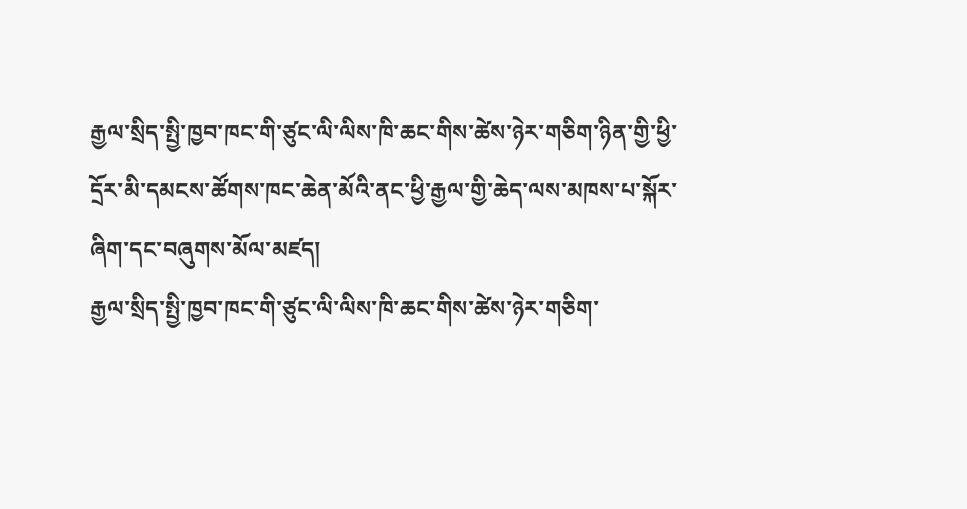རྒྱལ་སྲིད་སྤྱི་ཁྱབ་ཁང་གི་ཙུང་ལི་ལིས་ཁི་ཆང་གིས་ཚེས་ཉེར་གཅིག་ཉིན་གྱི་ཕྱི་དྲོར་མི་དམངས་ཚོགས་ཁང་ཆེན་མོའི་ནང་ཕྱི་རྒྱལ་གྱི་ཆེད་ལས་མཁས་པ་སྐོར་ཞིག་དང་བཞུགས་མོལ་མཛད།
རྒྱལ་སྲིད་སྤྱི་ཁྱབ་ཁང་གི་ཙུང་ལི་ལིས་ཁི་ཆང་གིས་ཚེས་ཉེར་གཅིག་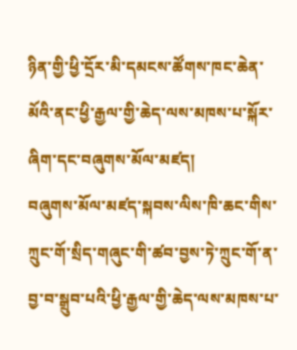ཉིན་གྱི་ཕྱི་དྲོར་མི་དམངས་ཚོགས་ཁང་ཆེན་མོའི་ནང་ཕྱི་རྒྱལ་གྱི་ཆེད་ལས་མཁས་པ་སྐོར་ཞིག་དང་བཞུགས་མོལ་མཛད།
བཞུགས་མོལ་མཛད་སྐབས་ལིས་ཁི་ཆང་གིས་ཀྲུང་གོ་སྲིད་གཞུང་གི་ཚབ་བྱས་ཏེ་ཀྲུང་གོ་ན་བྱ་བ་སྒྲུབ་པའི་ཕྱི་རྒྱལ་གྱི་ཆེད་ལས་མཁས་པ་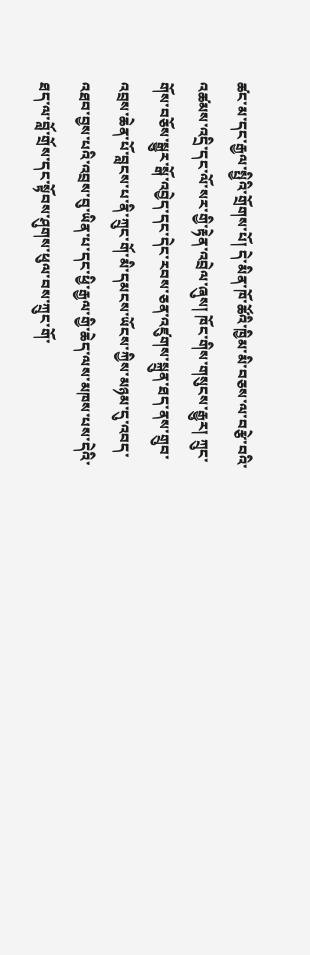ཚང་མ་དང་རྒྱལ་སྤྱིའི་གྲོགས་པོ། དེ་མིན་ཁོ་ཚོའི་ཁྱིམ་མི་བཅས་ལ་བརྩེ་བའི་འཚམས་འདྲི་དང་ལོ་སར་གྱི་རྟེན་འབྲེལ་ཞུས། ཁོང་གིས་གསུངས་རྒྱུར། ཀྲུང་གོས་བཅོས་སྒྱུར་སྒོ་འབྱེད་དང་དེང་རབས་ཅན་འཛུགས་སྐྲུན་ཐད་ནས་གྲུབ་འབྲས་ཆེན་པོ་བླངས་པ་ནི་ཀྲུང་གོ་མི་དམངས་ཡོངས་ཀྱིས་མཉམ་དུ་འབད་འཐབ་བྱས་པའི་འབྲས་བུ་ཡིན་པ་དང་ཕྱི་རྒྱལ་གྱི་ཆེད་ལས་མཁས་པས་དེའི་ཐད་ལ་བློ་གྲོས་དང་སྟོབས་ཤུགས་ཕུལ་བས་ཀྲུང་གོ་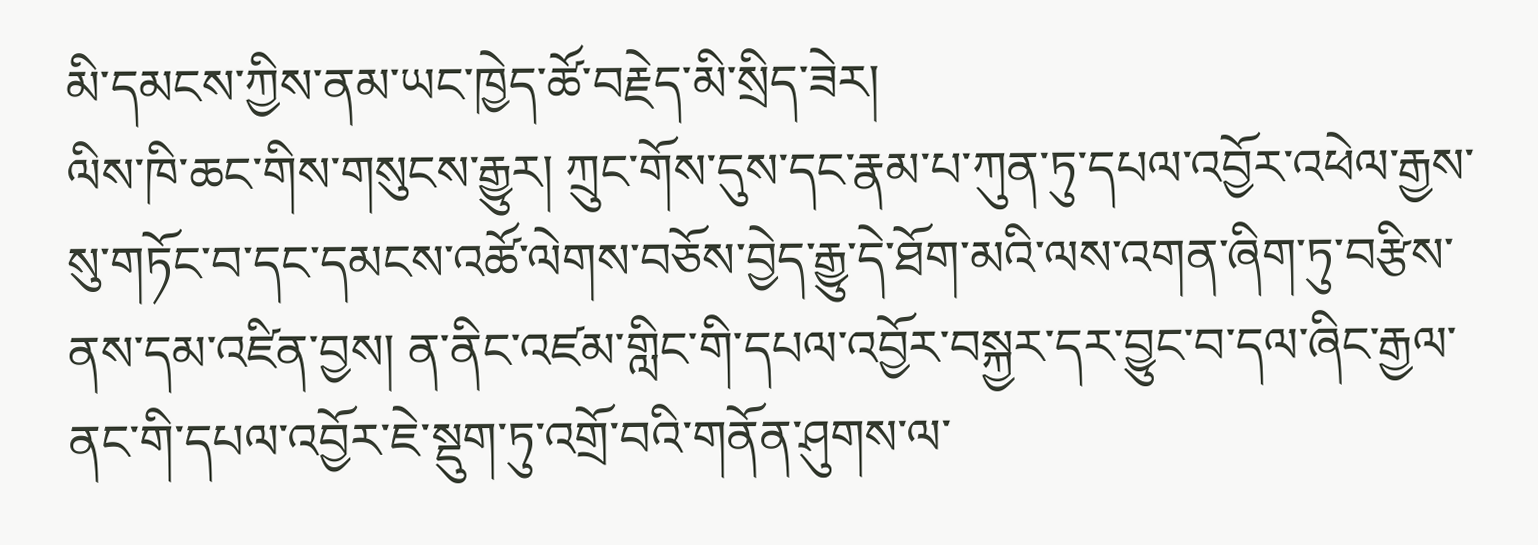མི་དམངས་ཀྱིས་ནམ་ཡང་ཁྱེད་ཚོ་བརྗེད་མི་སྲིད་ཟེར།
ལིས་ཁི་ཆང་གིས་གསུངས་རྒྱུར། ཀྲུང་གོས་དུས་དང་རྣམ་པ་ཀུན་ཏུ་དཔལ་འབྱོར་འཕེལ་རྒྱས་སུ་གཏོང་བ་དང་དམངས་འཚོ་ལེགས་བཅོས་བྱེད་རྒྱུ་དེ་ཐོག་མའི་ལས་འགན་ཞིག་ཏུ་བརྩིས་ནས་དམ་འཛིན་བྱས། ན་ནིང་འཛམ་གླིང་གི་དཔལ་འབྱོར་བསྐྱར་དར་བྱུང་བ་དལ་ཞིང་རྒྱལ་ནང་གི་དཔལ་འབྱོར་ཇེ་སྡུག་ཏུ་འགྲོ་བའི་གནོན་ཤུགས་ལ་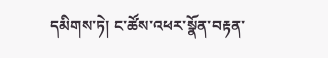དམིགས་ཏེ། ང་ཚོས་འཕར་སྣོན་བརྟན་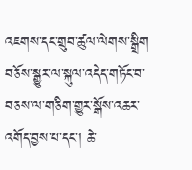འཇགས་དང་གྲུབ་ཚུལ་ལེགས་སྒྲིག བཅོས་སྒྱུར་ལ་སྐུལ་འདེད་གཏོང་བ་བཅས་ལ་གཅིག་གྱུར་སྒོས་འཆར་འགོད་བྱས་པ་དང་། ཆེ་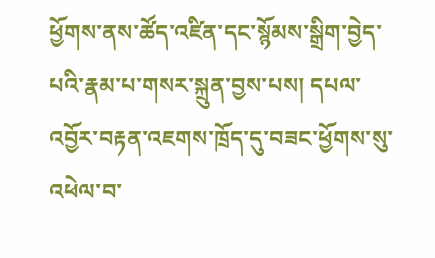ཕྱོགས་ནས་ཚོད་འཛིན་དང་སྙོམས་སྒྲིག་བྱེད་པའི་རྣམ་པ་གསར་སྐྲུན་བྱས་པས། དཔལ་འབྱོར་བརྟན་འཇགས་ཁྲོད་དུ་བཟང་ཕྱོགས་སུ་འཕེལ་བ་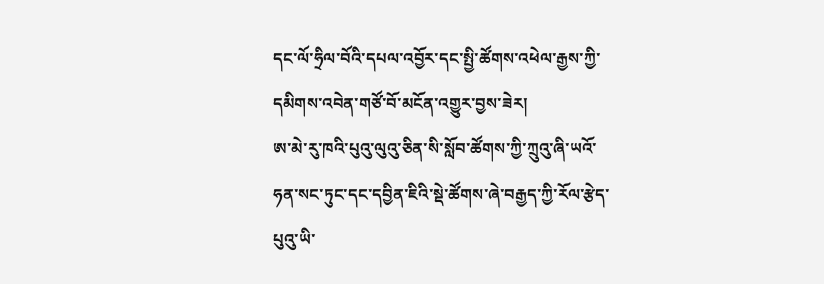དང་ལོ་ཧྲིལ་བོའི་དཔལ་འབྱོར་དང་སྤྱི་ཚོགས་འཕེལ་རྒྱས་ཀྱི་དམིགས་འབེན་གཙོ་བོ་མངོན་འགྱུར་བྱས་ཟེར།
ཨ་མེ་རུ་ཁའི་པུའུ་ལུའུ་ཅིན་སི་སློབ་ཚོགས་ཀྱི་ཀྲུའུ་ཞི་ཡའོ་ཧན་སང་ཏུང་དང་དབྱིན་ཇིའི་སྡེ་ཚོགས་ཞེ་བརྒྱད་ཀྱི་རོལ་རྩེད་པུའུ་ཡི་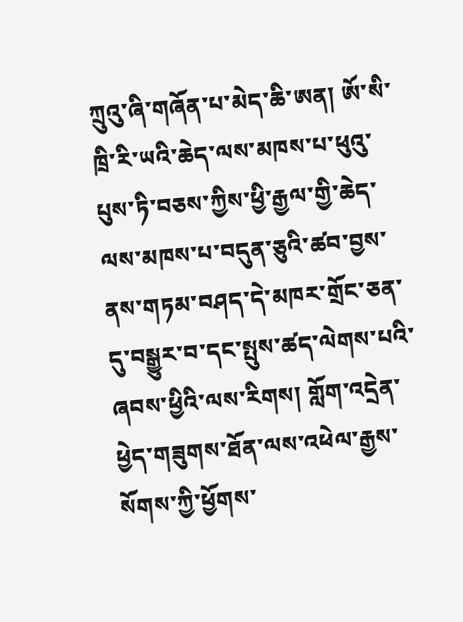ཀྲུའུ་ཞི་གཞོན་པ་མེད་ཆི་ཨན། ཨོ་སི་ཁྲི་རི་ཡའི་ཆེད་ལས་མཁས་པ་ཕུའུ་པུས་ཏི་བཅས་ཀྱིས་ཕྱི་རྒྱལ་གྱི་ཆེད་ལས་མཁས་པ་བདུན་ཅུའི་ཚབ་བྱས་ནས་གཏམ་བཤད་དེ་མཁར་གྲོང་ཅན་དུ་བསྒྱུར་བ་དང་སྤུས་ཚད་ལེགས་པའི་ཞབས་ཕྱིའི་ལས་རིགས། གློག་འདྲེན་ཕྱེད་གཟུགས་ཐོན་ལས་འཕེལ་རྒྱས་སོགས་ཀྱི་ཕྱོགས་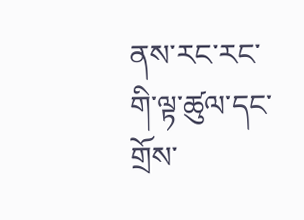ནས་རང་རང་གི་ལྟ་ཚུལ་དང་གྲོས་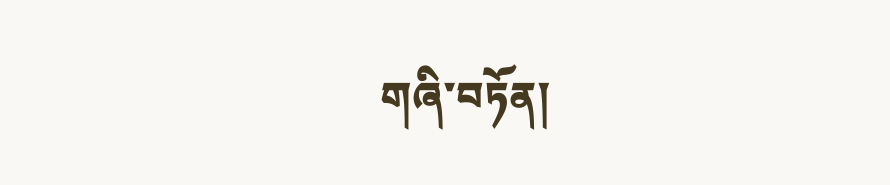གཞི་བཏོན།